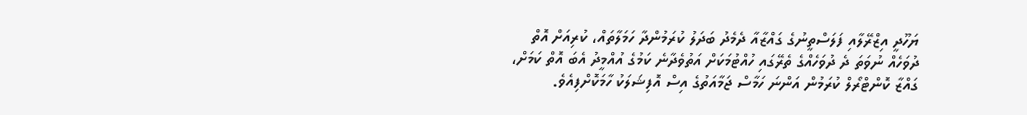ޔަހޫދީ އިޒްރޭލާއި ފަލަސްތީނުގެ ގައްޒާއާ ދެމެދު ބަދަލު ކުރަމުންދާ ހަމަލާތައް، ކުރިއަށް އޮތް ދުވަހެއް ނުވަތަ ދެ ދުވަހެއްގެ ތެރޭގައި ހުއްޓުމަކަށް އަތުވެދާނެ ކަމުގެ އުއްމީދު އެބަ އޮތް ކަމަށް، ގައްޒާ ކޮންޓްރޯލް ކުރަމުން އަންނަ ހަމާސް ޖަމާއަތުގެ އިސް އޮފިޝަލަކު ހާމަކޮށްފިއެވެ.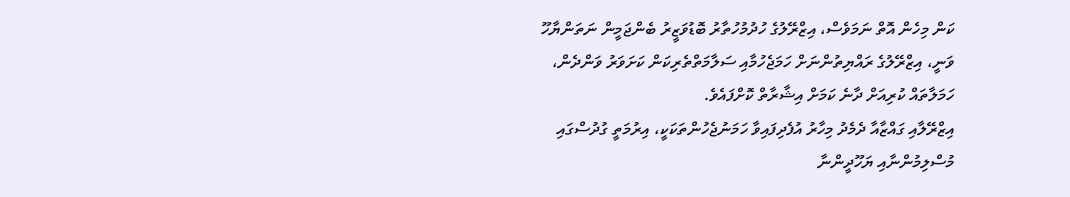ކަން މިހެން އޮތް ނަމަވެސް، އިޒްރޭލުގެ ހުދުމުހުތާރު ބޮޑުވަޒީރު ބެންޖަމީން ނަތަންޔާހޫ ވަނީ، އިޒްރޭލުގެ ރައްޔިތުންނަށް ހަމަޖެހުމާއި ސަލާމަތްތެރިކަން ކަށަވަރު ވަންދެން، ހަމަލާތައް ކުރިއަށް ދާނެ ކަމަށް އިޝާރާތް ކޮށްފައެވެ.
އިޒްރޭލާއި ގައްޒާއާ ދެމެދު މިހާރު އުފެދިފައިވާ ހަމަނުޖެހުންތަކަކީ، އިރުމަތީ ގުދުސްގައި މުސްލިމުންނާއި ޔަހޫދީންނާ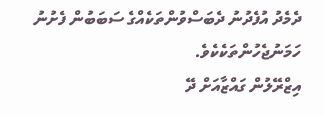ދެމެދު އުފެދުނު ދެބަސްވުންތަކެއްގެ ސަބަބުން ފެށުނު ހަމަނުޖެހުންތަކެކެވެ.
އިޒްރޭލުން ގައްޒާއަށް ދޭ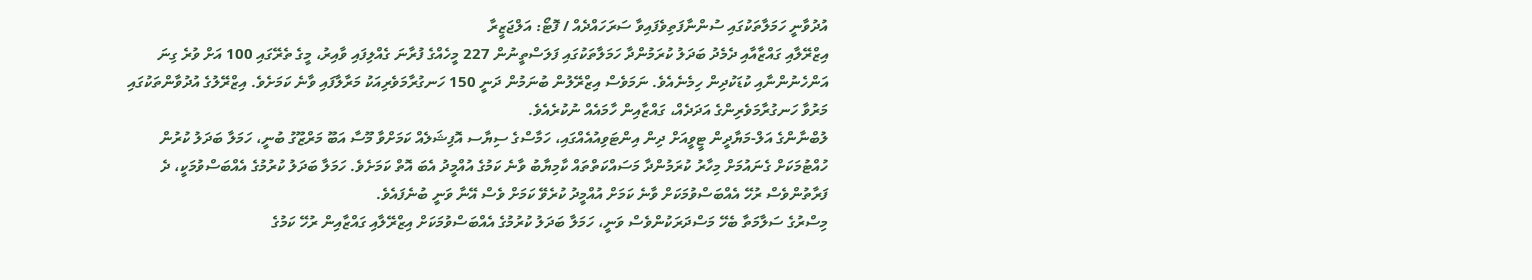އުދުވާނީ ހަމަލާތަކުގައި ސުންނާފަތިވެފައިވާ ސަރަހައްދެއް / ފޮޓޯ: އަލްޖަޒީރާ
އިޒްރޭލާއި ގައްޒާއާއި ދެމެދު ބަދަލު ކުރަމުންދާ ހަމަލާތަކުގައި ފަލަސްތީނުން 227 މީހެއްގެ ފުރާނަ ގެއްލިފައި ވާއިރު، މީގެ ތެރޭގައި 100 އަށް ވުރެ ގިނަ އަންހެނުންނާއި ކުޑަކުދިން ހިމެނެއެވެ. ނަމަވެސް އިޒްރޭލުން ބުނަމުން ދަނީ 150 ހަނގުރާމަވެރިއަކު މަރާލާފައި ވާނެ ކަމަށެވެ. އިޒްރޭލުގެ އުދުވާންތަކުގައި މަރުވާ ހަނގުރާމަވެރިންގެ އަދަދެއް، ގައްޒާއިން ހާމައެއް ނުކުރެއެވެ.
ލުބްނާންގެ އަލް-މަޔާދީން ޓީވީއަށް ދިން އިންޓަވިއުއެއްގައި، ހަމާސްގެ ސިޔާސ އޮފިޝަލެއް ކަމަށްވާ މޫސާ އަބޫ މަރްޒޫގު ބުނީ، ހަމަލާ ބަދަލު ކުރުން ހުއްޓުމަކަށް ގެނައުމަށް މިހާރު ކުރަމުންދާ މަސައްކަތްތައް ކާމިޔާބު ވާނެ ކަމުގެ އުއްމީދު އެބަ އޮތް ކަމަށެވެ. ހަމަލާ ބަދަލު ކުރުމުގެ އެއްބަސްވުމަކީ، ދެ ފަރާތުންވެސް ރުހޭ އެއްބަސްވުމަކަށް ވާނެ ކަމަށް އުއްމީދު ކުރެވޭ ކަމަށް ވެސް އޭނާ ވަނީ ބުނެފައެވެ.
މިސްރުގެ ސަލާމަތާ ބެހޭ މަސްދަރަކުންވެސް ވަނީ، ހަމަލާ ބަދަލު ކުރުމުގެ އެއްބަސްވުމަކަށް އިޒްރޭލާއި ގައްޒާއިން ރުހޭ ކަމުގެ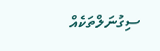ސިގުނަލްތަކެއް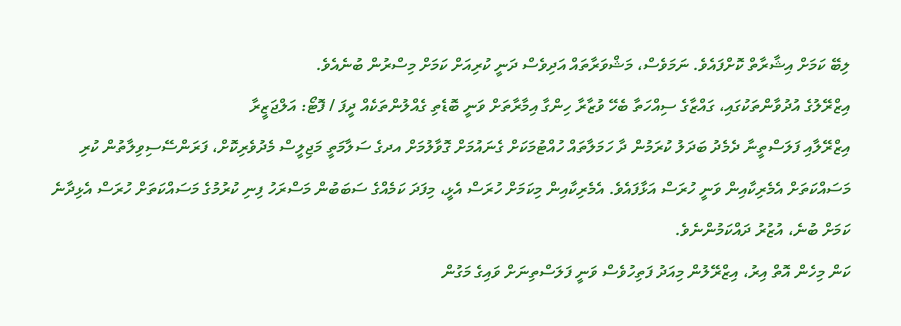ލިބޭ ކަމަށް އިޝާރާތް ކޮށްފައެވެ. ނަމަވެސް، މަޝްވަރާތައް އަދިވެސް ދަނީ ކުރިއަށް ކަމަށް މިސްރުން ބުނެއެވެ.
އިޒްރޭލުގެ އުދުވާންތަކުގައި، ގައްޒާގެ ސިއްހަތާ ބެހޭ ވުޒާރާ ހިންގާ އިމާރާތަށް ވަނީ ބޮޑެތި ގެއްލުންތަކެއް ދީފަ / ފޮޓޯ: އަލްޖަޒީރާ
އިޒްރޭލާއި ފަލަސްތީނާ ދެމެދު ބަދަލު ކުރަމުން ދާ ހަމަލާތައް ހުއްޓުމަކަށް ގެނައުމަށް ގޮވާލުމަށް އދގެ ސަލާމަތީ މަޖިލީސް މެދުވެރިކޮށް، ފަރަންސޭސިވިލާތުން ކުރި މަސައްކަތަށް އެމެރިކާއިން ވަނީ ހުރަސް އަޅާފައެވެ. އެމެރިކާއިން މިކަމަށް ހުރަސް އެޅީ، މިފަދަ ކަމެއްގެ ސަބަބުން މަސްރަހު ފިނި ކުރުމުގެ މަސައްކަތަށް ހުރަސް އެޅިދާނެ ކަމަށް ބުނެ، އުޒުރު ދައްކަމުންނެވެ.
ކަން މިހެން އޮތް އިރު، އިޒްރޭލުން މިއަދު ފަތިހުވެސް ވަނީ ފަލަސްތިނަށް ވައިގެ މަގުން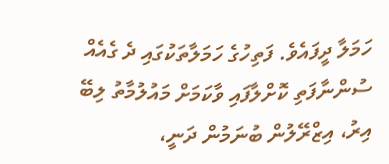ހަމަލާ ދީފައެވެ. ފަތިހުގެ ހަމަލާތަކުގައި ދެ ގެއެއް ސުންނާފަތި ކޮށްލާފައި ވާކަމަށް މައުލުމާތު ލިބޭ އިރު، އިޒްރޭލުން ބުނަމުން ދަނީ،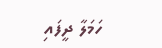ހަމަލާ ދީފައި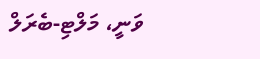ވަނީ، މަލްޓި-ބެރަލް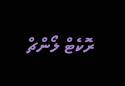ރޮކެޓް ލޯންޗް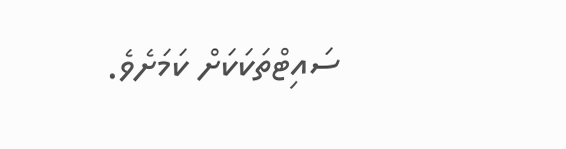ސައިޓްތަކަކަށް ކަމަށެވެ.